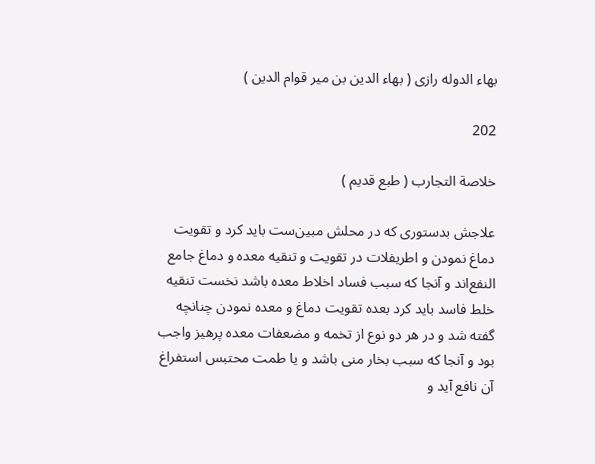بهاء الدوله رازى ( بهاء الدين بن مير قوام الدين )

202

خلاصة التجارب ( طبع قديم )

علاجش بدستورى كه در محلش مبين‌ست بايد كرد و تقويت دماغ نمودن و اطريفلات در تقويت و تنقيه معده و دماغ جامع النفع‌اند و آنجا كه سبب فساد اخلاط معده باشد نخست تنقيه خلط فاسد بايد كرد بعده تقويت دماغ و معده نمودن چنانچه گفته شد و در هر دو نوع از تخمه و مضعفات معده پرهيز واجب بود و آنجا كه سبب بخار منى باشد و يا طمت محتبس استفراغ آن نافع آيد و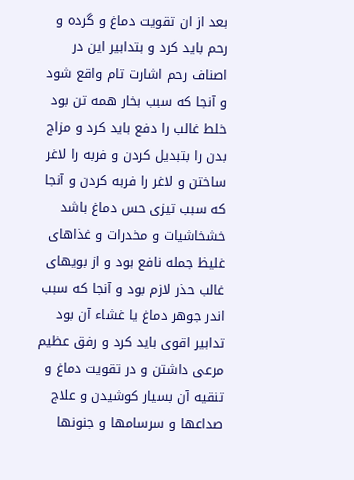بعد از ان تقويت دماغ و گرده و رحم بايد كرد و بتدابير اين در اصناف رحم اشارت تام واقع شود و آنجا كه سبب بخار همه تن بود خلط غالب را دفع بايد كرد و مزاج بدن را بتبديل كردن و فربه را لاغر ساختن و لاغر را فربه كردن و آنجا كه سبب تيزى حس دماغ باشد خشخاشيات و مخدرات و غذاهاى غليظ جمله نافع بود و از بويهاى غالب حذر لازم بود و آنجا كه سبب اندر جوهر دماغ يا غشاء آن بود تدابير اقوى بايد كرد و رفق عظيم مرعى داشتن و در تقويت دماغ و تنقيه آن بسيار كوشيدن و علاج صداعها و سرسامها و جنونها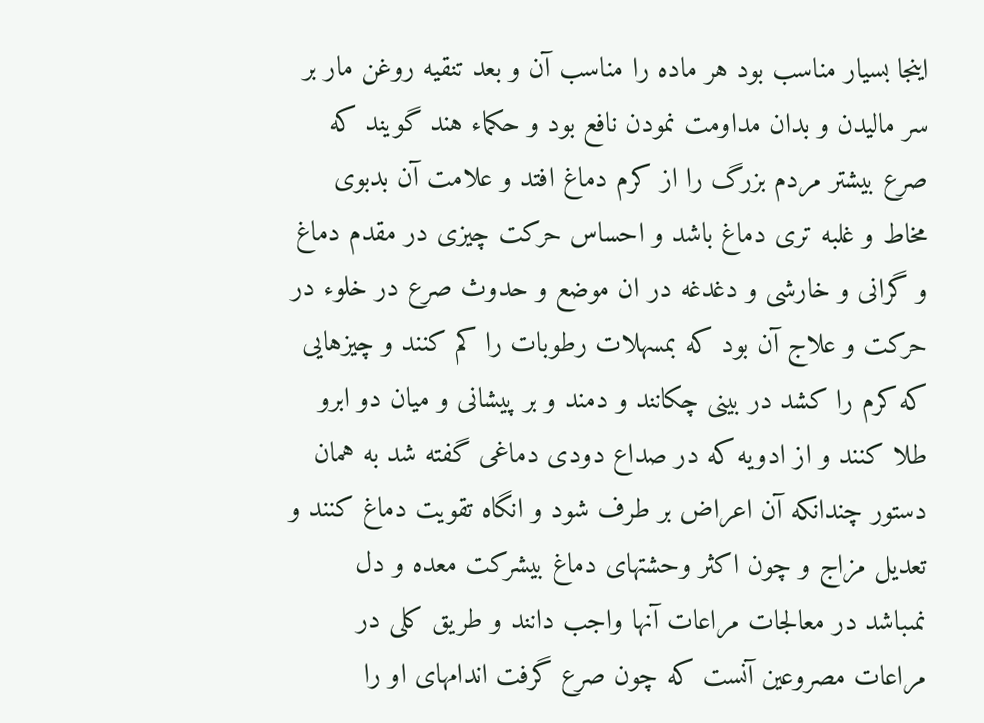اينجا بسيار مناسب بود هر ماده را مناسب آن و بعد تنقيه روغن مار بر سر ماليدن و بدان مداومت نمودن نافع بود و حكماء هند گويند كه صرع بيشتر مردم بزرگ را از كرم دماغ افتد و علامت آن بدبوى مخاط و غلبه ترى دماغ باشد و احساس حركت چيزى در مقدم دماغ و گرانى و خارشى و دغدغه در ان موضع و حدوث صرع در خلوء در حركت و علاج آن بود كه بمسهلات رطوبات را كم كنند و چيزهايى كه كرم را كشد در بينى چكانند و دمند و بر پيشانى و ميان دو ابرو طلا كنند و از ادويه كه در صداع دودى دماغى گفته شد به همان دستور چندانكه آن اعراض بر طرف شود و انگاه تقويت دماغ كنند و تعديل مزاج و چون اكثر وحشتهاى دماغ بيشركت معده و دل نمىباشد در معالجات مراعات آنها واجب دانند و طريق كلى در مراعات مصروعين آنست كه چون صرع گرفت اندامهاى او را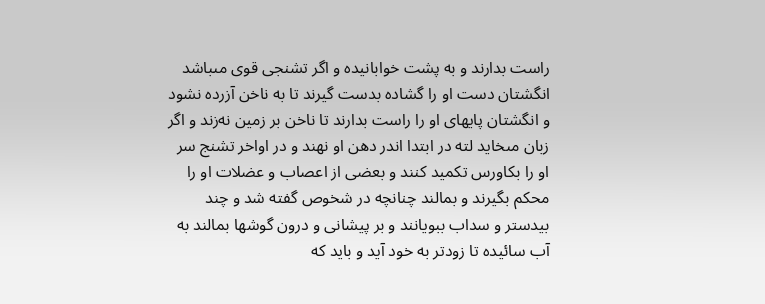راست بدارند و به پشت خوابانيده و اگر تشنجى قوى مىباشد انگشتان دست او را گشاده بدست گيرند تا به ناخن آزرده نشود و انگشتان پايهاى او را راست بدارند تا ناخن بر زمين نه‌زند و اگر زبان مىخايد لته در ابتدا اندر دهن او نهند و در اواخر تشنج سر او را بكاورس تكميد كنند و بعضى از اعصاب و عضلات او را محكم بگيرند و بمالند چنانچه در شخوص گفته شد و چند بيدستر و سداب ببويانند و بر پيشانى و درون گوشها بمالند به آب سائيده تا زودتر به خود آيد و بايد كه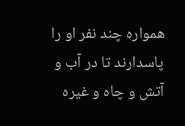همواره چند نفر او را پاسدارند تا در آب و آتش و چاه و غيره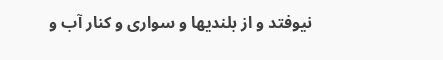نيوفتد و از بلنديها و سوارى و كنار آب و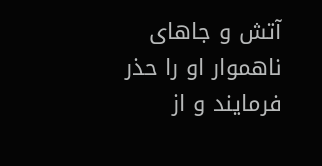آتش و جاهاى ناهموار او را حذر فرمايند و از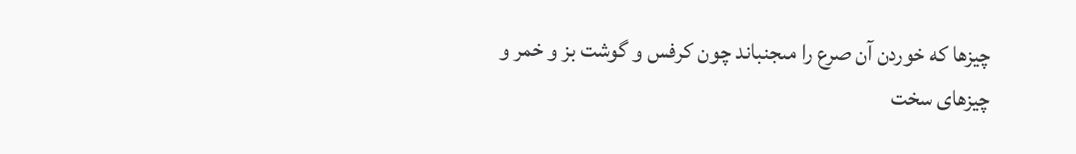چيزها كه خوردن آن صرع را مىجنباند چون كرفس و گوشت بز و خمر و چيزهاى سخت